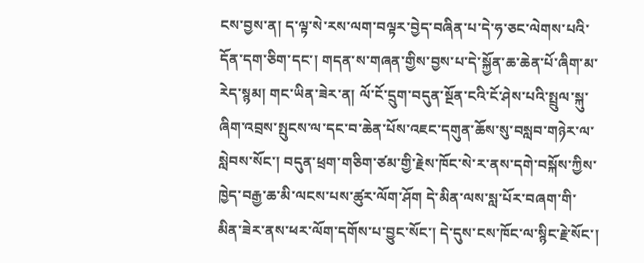ངས་བྱས་ན། ད་ལྟ་སེ་རས་ལག་བལྟར་བྱེད་བཞིན་པ་དེ་ཧ་ཅང་ལེགས་པའི་དོན་དག་ཅིག་དང་། གདན་ས་གཞན་གྱིས་བྱས་པ་དེ་སྐྱོན་ཆ་ཆེན་པོ་ཞིག་མ་རེད་སྙམ། གང་ཡིན་ཟེར་ན། ལོ་ངོ་དྲུག་བདུན་སྔོན་ངའི་ངོ་ཤེས་པའི་སྤྲུལ་སྐུ་ཞིག་འབྲས་སྤུངས་ལ་དང་བ་ཆེན་པོས་འཇང་དགུན་ཆོས་སུ་བསླབ་གཉེར་ལ་སླེབས་སོང་། བདུན་ཕྲག་གཅིག་ཙམ་གྱི་རྗེས་ཁོང་སེ་ར་ནས་དགེ་བསྐོས་ཀྱིས་ཁྱེད་བརྒྱ་ཆ་མི་ལངས་པས་ཚུར་ལོག་ཤོག དེ་མིན་ལས་སླ་པོར་བཞག་གི་མིན་ཟེར་ནས་ཕར་ལོག་དགོས་པ་བྱུང་སོང་། དེ་དུས་ངས་ཁོང་ལ་སྙིང་རྗེ་སོང་།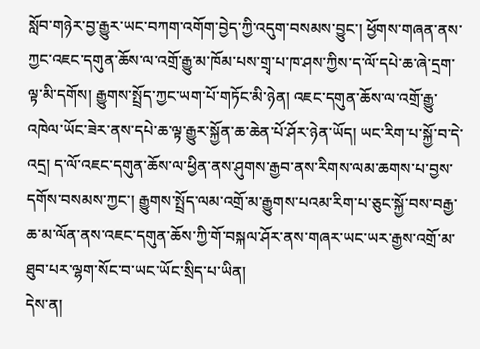སློབ་གཉེར་བྱ་རྒྱུར་ཡང་བཀག་འགོག་བྱེད་ཀྱི་འདུག་བསམས་བྱུང་། ཕྱོགས་གཞན་ནས་ཀྱང་འཇང་དགུན་ཆོས་ལ་འགྲོ་རྒྱུ་མ་ཁོམ་པས་གྲྭ་པ་ཁ་ཤས་ཀྱིས་ད་ལོ་དཔེ་ཆ་ཞེ་དྲག་ལྟ་མི་དགོས། རྒྱུགས་སྤྲོད་ཀྱང་ཡག་པོ་གཏོང་མི་ཉེན། འཇང་དགུན་ཆོས་ལ་འགྲོ་རྒྱུ་འཁེལ་ཡོང་ཟེར་ནས་དཔེ་ཆ་ལྟ་རྒྱུར་སྐྱོན་ཆ་ཆེན་པོ་ཤོར་ཉེན་ཡོད། ཡང་རིག་པ་སྐྱོ་བ་དེ་འདྲ། ད་ལོ་འཇང་དགུན་ཆོས་ལ་ཕྱིན་ནས་ཤུགས་རྒྱབ་ནས་རིགས་ལམ་ཆགས་པ་བྱས་དགོས་བསམས་ཀྱང་། རྒྱུགས་སྤྲོད་ལམ་འགྲོ་མ་རྒྱུགས་པའམ་རིག་པ་ཅུང་སྐྱོ་བས་བརྒྱ་ཆ་མ་ལོན་ནས་འཇང་དགུན་ཆོས་ཀྱི་གོ་བསྐལ་ཤོར་ནས་གཞར་ཡང་ཡར་རྒྱས་འགྲོ་མ་ཐུབ་པར་ལྷག་སོང་བ་ཡང་ཡོང་སྲིད་པ་ཡིན།
དེས་ན།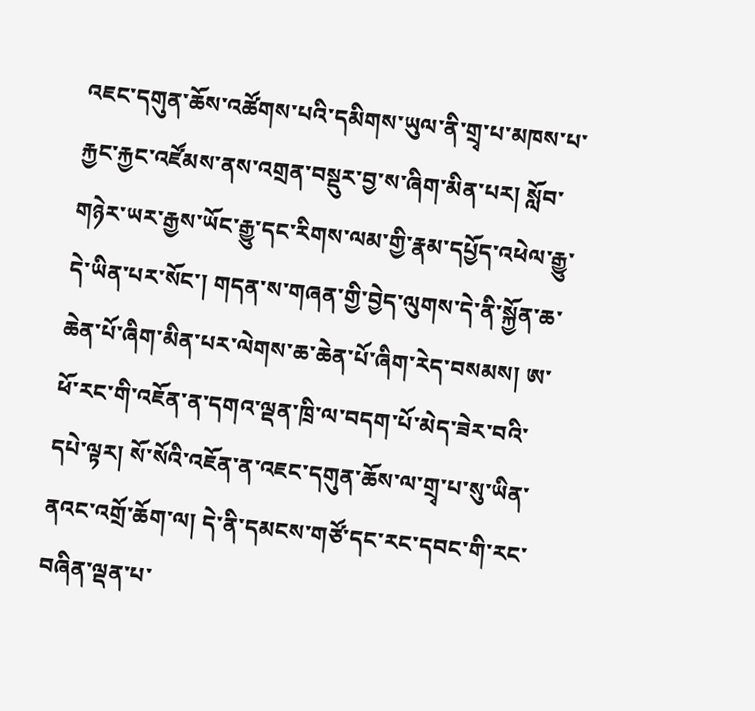འཇང་དགུན་ཆོས་འཚོགས་པའི་དམིགས་ཡུལ་ནི་གྲྭ་པ་མཁས་པ་རྐྱང་རྐྱང་འཛོམས་ནས་འགྲན་བསྡུར་བྱ་ས་ཞིག་མིན་པར། སློབ་གཉེར་ཡར་རྒྱས་ཡོང་རྒྱུ་དང་རིགས་ལམ་གྱི་རྣམ་དཔྱོད་འཕེལ་རྒྱུ་དེ་ཡིན་པར་སོང་། གདན་ས་གཞན་གྱི་བྱེད་ལུགས་དེ་ནི་སྐྱོན་ཆ་ཆེན་པོ་ཞིག་མིན་པར་ལེགས་ཆ་ཆེན་པོ་ཞིག་རེད་བསམས། ཨ་ཕོ་རང་གི་འཇོན་ན་དགའ་ལྡན་ཁྲི་ལ་བདག་པོ་མེད་ཟེར་བའི་དཔེ་ལྟར། སོ་སོའི་འཇོན་ན་འཇང་དགུན་ཆོས་ལ་གྲྭ་པ་སུ་ཡིན་ནའང་འགྲོ་ཆོག་ལ། དེ་ནི་དམངས་གཙོ་དང་རང་དབང་གི་རང་བཞིན་ལྡན་པ་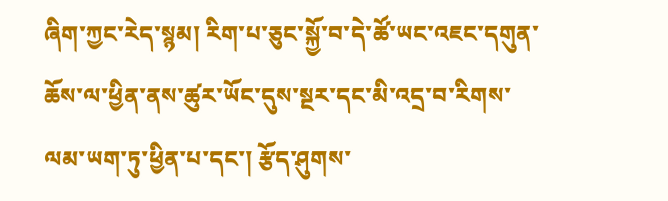ཞིག་ཀྱང་རེད་སྙམ། རིག་པ་ཅུང་སྐྱོ་བ་དེ་ཚོ་ཡང་འཇང་དགུན་ཆོས་ལ་ཕྱིན་ནས་ཚུར་ཡོང་དུས་སྔར་དང་མི་འདྲ་བ་རིགས་ལམ་ཡག་ཏུ་ཕྱིན་པ་དང་། རྩོད་ཤུགས་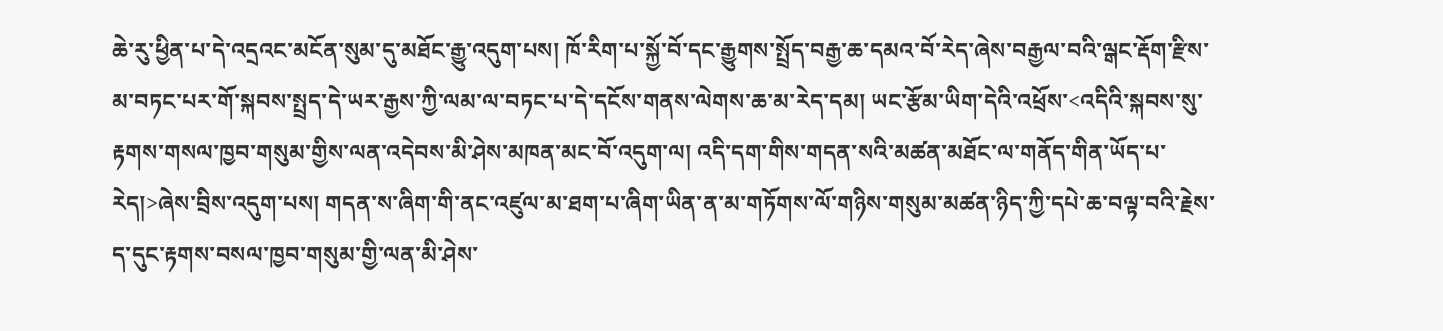ཆེ་རུ་ཕྱིན་པ་དེ་འདྲའང་མངོན་སུམ་དུ་མཐོང་རྒྱུ་འདུག་པས། ཁོ་རིག་པ་སྐྱོ་བོ་དང་རྒྱུགས་སྤྲོད་བརྒྱ་ཆ་དམའ་བོ་རེད་ཞེས་བརྒྱལ་བའི་ལྒང་རྡོག་རྫིས་མ་བཏང་པར་གོ་སྐབས་སྤྲད་དེ་ཡར་རྒྱས་ཀྱི་ལམ་ལ་བཏང་པ་དེ་དངོས་གནས་ལེགས་ཆ་མ་རེད་དམ། ཡང་རྩོམ་ཡིག་དེའི་འཕྲོས་<འདིའི་སྐབས་སུ་རྟགས་གསལ་ཁྱབ་གསུམ་གྱིས་ལན་འདེབས་མི་ཤེས་མཁན་མང་བོ་འདུག་ལ། འདི་དག་གིས་གདན་སའི་མཚན་མཐོང་ལ་གནོད་གིན་ཡོད་པ་རེད།>ཞེས་བྲིས་འདུག་པས། གདན་ས་ཞིག་གི་ནང་འཛུལ་མ་ཐག་པ་ཞིག་ཡིན་ན་མ་གཏོགས་ལོ་གཉིས་གསུམ་མཚན་ཉིད་ཀྱི་དཔེ་ཆ་བལྟ་བའི་རྗེས་ད་དུང་རྟགས་བསལ་ཁྱབ་གསུམ་གྱི་ལན་མི་ཤེས་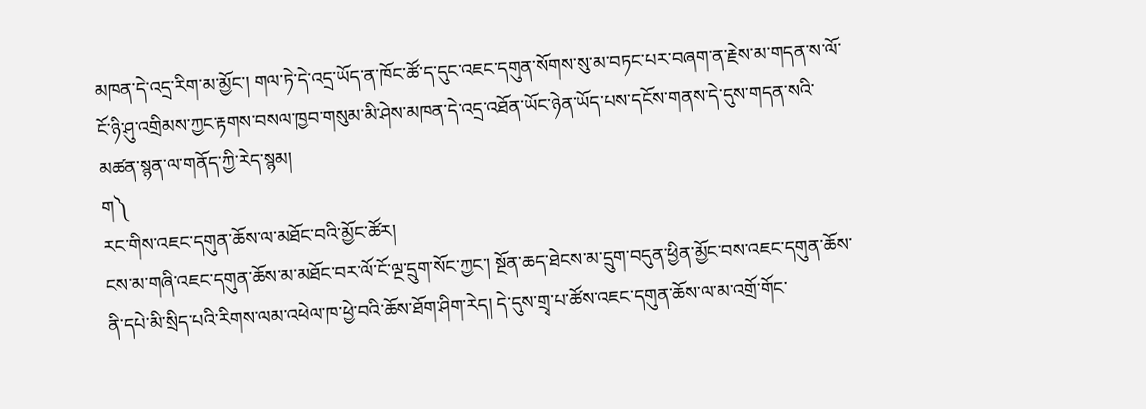མཁན་དེ་འདྲ་རིག་མ་མྱོང་། གལ་ཏེ་དེ་འདྲ་ཡོད་ན་ཁོང་ཚོ་ད་དུང་འཇང་དགུན་སོགས་སུ་མ་བཏང་པར་བཞག་ན་རྗེས་མ་གདན་ས་ལོ་ངོ་ཉི་ཤུ་འགྲིམས་ཀྱང་རྟགས་བསལ་ཁྱབ་གསུམ་མི་ཤེས་མཁན་དེ་འདྲ་འཐོན་ཡོང་ཉེན་ཡོད་པས་དངོས་གནས་དེ་དུས་གདན་སའི་མཚན་སྙན་ལ་གནོད་ཀྱི་རེད་སྙམ།
ག༽
རང་གིས་འཇང་དགུན་ཆོས་ལ་མཐོང་བའི་མྱོང་ཚོར།
ངས་མ་གཞི་འཇང་དགུན་ཆོས་མ་མཐོང་བར་ལོ་ངོ་ལྔ་དྲུག་སོང་ཀྱང་། སྔོན་ཆད་ཐེངས་མ་དྲུག་བདུན་ཕྱིན་མྱོང་བས་འཇང་དགུན་ཆོས་ནི་དཔེ་མི་སྲིད་པའི་རིགས་ལམ་འཕེལ་ཁ་ཕྱེ་བའི་ཆོས་ཐོག་ཤིག་རེད། དེ་དུས་གྲྭ་པ་ཚོས་འཇང་དགུན་ཆོས་ལ་མ་འགྲོ་གོང་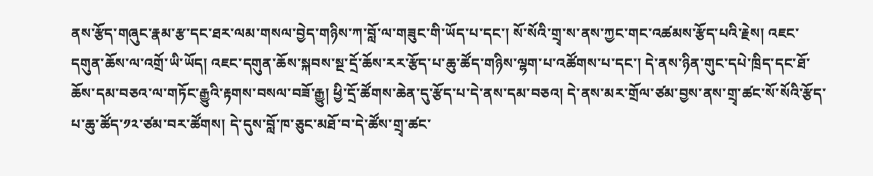ནས་རྩོད་གཞུང་རྣམ་རྩ་དང་ཐར་ལམ་གསལ་བྱེད་གཉིས་ཀ་བློ་ལ་གཟུང་གི་ཡོད་པ་དང་། སོ་སོའི་གྲྭ་ས་ནས་ཀྱང་གང་འཚམས་རྩོད་པའི་རྗེས། འཇང་དགུན་ཆོས་ལ་འགྲོ་ཡི་ཡོད། འཇང་དགུན་ཆོས་སྐབས་སྔ་དྲོ་ཆོས་རར་རྩོད་པ་ཆུ་ཚོད་གཉིས་ལྷག་པ་འཚོགས་པ་དང་། དེ་ནས་ཉིན་གུང་དཔེ་ཁྲིད་དང་ཐོ་ཆོས་དམ་བཅའ་ལ་གཏོང་རྒྱུའི་རྟགས་བསལ་བཟོ་རྒྱུ། ཕྱི་དྲོ་ཚོགས་ཆེན་དུ་རྩོད་པ་དེ་ནས་དམ་བཅའ། དེ་ནས་མར་གྲོལ་ཙམ་བྱས་ནས་གྲྭ་ཚང་སོ་སོའི་རྩོད་པ་ཆུ་ཚོད་༡༢་ཙམ་བར་ཚོགས། དེ་དུས་བློ་ཁ་ཅུང་མཐོ་བ་དེ་ཚོས་གྲྭ་ཚང་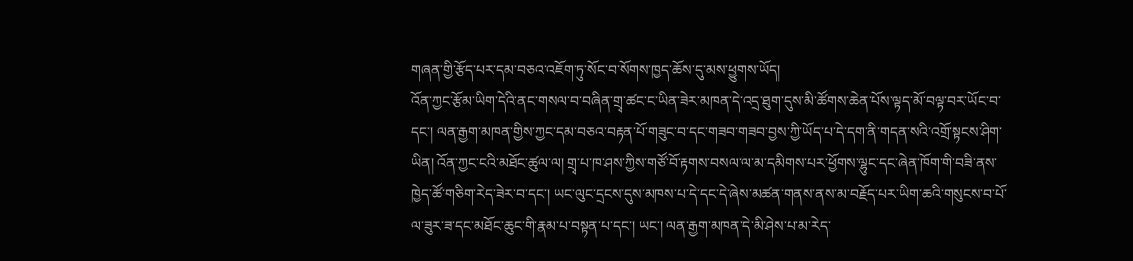གཞན་གྱི་རྩོད་པར་དམ་བཅའ་འཇོག་ཏུ་སོང་བ་སོགས་ཁྱད་ཆོས་དུ་མས་ཕྱུགས་ཡོད།
འོན་ཀྱང་རྩོམ་ཡིག་དེའི་ནང་གསལ་བ་བཞིན་གྲྭ་ཚང་ང་ཡིན་ཟེར་མཁན་དེ་འདྲ་ཐུག་དུས་མི་ཚོགས་ཆེན་པོས་ལྟད་མོ་བལྟ་བར་ཡོང་བ་དང་། ལན་རྒྱག་མཁན་གྱིས་ཀྱང་དམ་བཅའ་བརྟན་པོ་གཟུང་བ་དང་གཟབ་གཟབ་བྱས་ཀྱི་ཡོད་པ་དེ་དག་ནི་གདན་སའི་འགྲོ་སྟངས་ཤིག་ཡིན། འོན་ཀྱང་ངའི་མཐོང་ཚུལ་ལ། གྲྭ་པ་ཁ་ཤས་ཀྱིས་གཙོ་བོ་རྟགས་བསལ་ལ་མ་དམིགས་པར་ཕྱོགས་ལྷུང་དང་ཞེན་ཁོག་གི་བཟི་ནས་ཁྱེད་ཚོ་གཅིག་རེད་ཟེར་བ་དང་། ཡང་ལུང་དྲངས་དུས་མཁས་པ་དེ་དང་དེ་ཞེས་མཚན་གནས་ནས་མ་བརྗོད་པར་ཡིག་ཆའི་གསུངས་བ་པོ་ལ་ཟུར་ཟ་དང་མཐོང་ཆུང་གི་རྣམ་པ་བསྟན་པ་དང་། ཡང་། ལན་རྒྱག་མཁན་དེ་མི་ཤེས་པ་མ་རེད་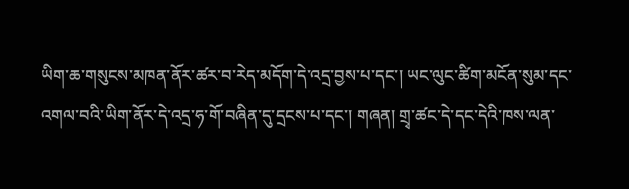ཡིག་ཆ་གསུངས་མཁན་ནོར་ཚར་བ་རེད་མདོག་དེ་འདྲ་བྱས་པ་དང་། ཡང་ལུང་ཚིག་མངོན་སུམ་དང་འགལ་བའི་ཡིག་ནོར་དེ་འདྲ་ཧ་གོ་བཞིན་དུ་དྲངས་པ་དང་། གཞན། གྲྭ་ཚང་དེ་དང་དེའི་ཁས་ལན་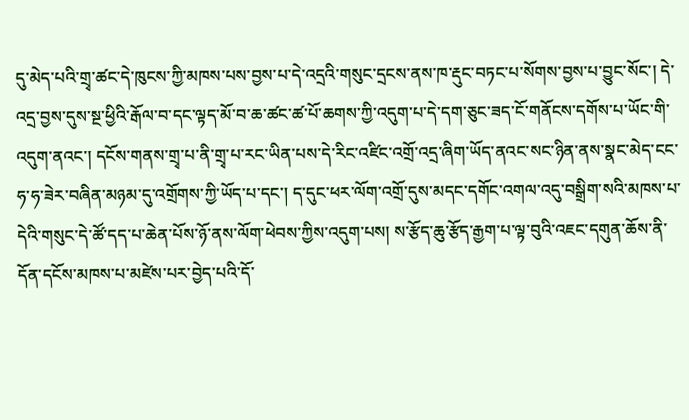དུ་མེད་པའི་གྲྭ་ཚང་དེ་ཁུངས་ཀྱི་མཁས་པས་བྱས་པ་དེ་འདྲའི་གསུང་དྲངས་ནས་ཁ་རྡུང་བཏང་པ་སོགས་བྱས་པ་བྱུང་སོང་། དེ་འདྲ་བྱས་དུས་སྔ་ཕྱིའི་རྒོལ་བ་དང་ལྟད་མོ་བ་ཆ་ཚང་ཚ་པོ་ཆགས་ཀྱི་འདུག་པ་དེ་དག་ཅུང་ཟད་ངོ་གནོངས་དགོས་པ་ཡོང་གི་འདུག་ནའང་། དངོས་གནས་གྲྭ་པ་ནི་གྲྭ་པ་རང་ཡིན་པས་དེ་རིང་འཛིང་འགྲོ་འདྲ་ཞིག་ཡོད་ནའང་སང་ཉིན་ནས་སྣང་མེད་ངང་ཧ་ཧ་ཟེར་བཞིན་མཉམ་དུ་འགྲོགས་ཀྱི་ཡོད་པ་དང་། ད་དུང་ཕར་ལོག་འགྲོ་དུས་མདང་དགོང་འགལ་འདུ་བསྒྲིག་སའི་མཁས་པ་དེའི་གསུང་དེ་ཚོ་དད་པ་ཆེན་པོས་ཉོ་ནས་ལོག་ཕེབས་ཀྱིས་འདུག་པས། ས་རྩོད་ཆུ་རྩོད་རྒྱག་པ་ལྟ་བུའི་འཇང་དགུན་ཆོས་ནི་དོན་དངོས་མཁས་པ་མཛེས་པར་བྱེད་པའི་དོ་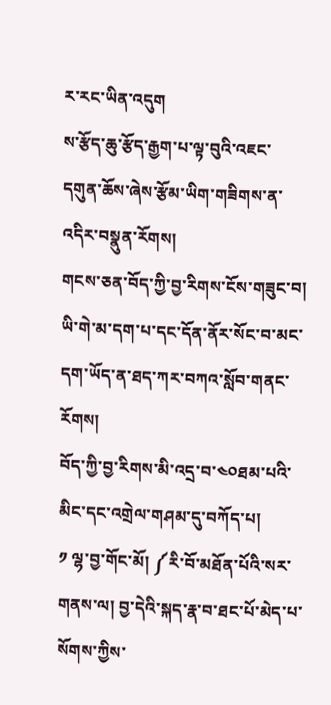ར་རང་ཡིན་འདུག
ས་རྩོད་ཆུ་རྩོད་རྒྱག་པ་ལྟ་བུའི་འཇང་དགུན་ཆོས་ཞེས་རྩོམ་ཡིག་གཟིགས་ན་འདིར་བསྣུན་རོགས།
གངས་ཅན་བོད་ཀྱི་བྱ་རིགས་ངོས་གཟུང་བ།
ཡི་གེ་མ་དག་པ་དང་དོན་ནོར་སོང་བ་མང་དག་ཡོད་ན་ཐད་ཀར་བཀའ་སློབ་གནང་རོགས།
བོད་ཀྱི་བྱ་རིགས་མི་འདྲ་བ་༤༠ཐམ་པའི་མིང་དང་འགྲེལ་གཤམ་དུ་བཀོད་པ།
༡ ལྷ་བྱ་གོང་མོ། ༼རི་བོ་མཐོན་པོའི་སར་གནས་ལ། བྱ་དེའི་སྐད་རྣ་བ་ཐང་པོ་མེད་པ་སོགས་ཀྱིས་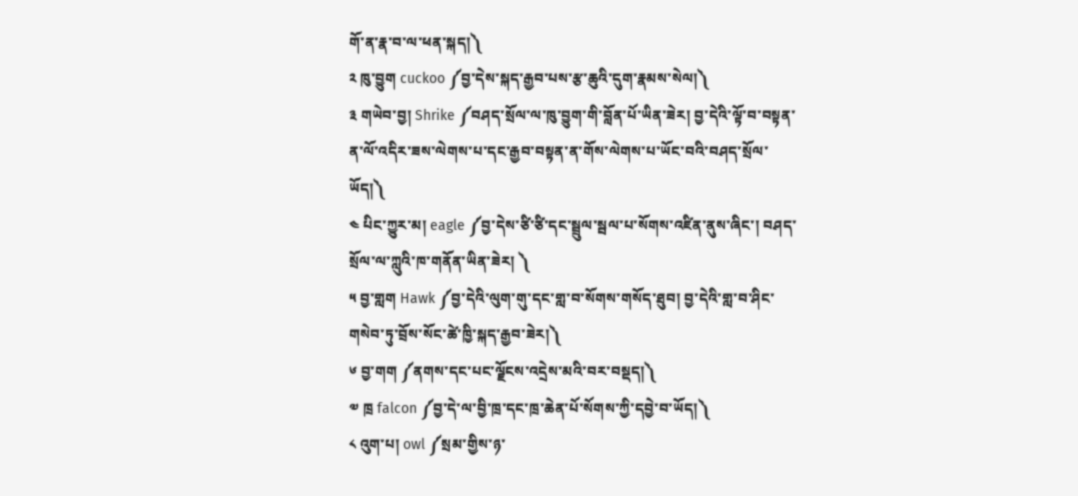གོ་ན་རྣ་བ་ལ་ཕན་སྐད།༽
༢ ཁུ་བྱུག cuckoo ༼བྱ་དེས་སྐད་རྒྱབ་པས་རྩ་ཆུའི་དུག་རྣམས་སེལ།༽
༣ གཡེབ་བྱ། Shrike ༼བཤད་སྲོལ་ལ་ཁུ་བྱུག་གི་བློན་པོ་ཡིན་ཟེར། བྱ་དེའི་ལྟོ་བ་བསྟན་ན་ལོ་འདིར་ཟས་ལེགས་པ་དང་རྒྱབ་བསྟན་ན་གོས་ལེགས་པ་ཡོང་བའི་བཤད་སྲོལ་ཡོད།༽
༤ པིང་ཀྱུར་མ། eagle ༼བྱ་དེས་ཙི་ཙི་དང་སྦྲུལ་སྦལ་པ་སོགས་འཛིན་ནུས་ཞིང་། བཤད་སྲོལ་ལ་ཀླུའི་ཁ་གནོན་ཡིན་ཟེར། ༽
༥ བྱ་གླག Hawk ༼བྱ་དེའི་ལུག་གུ་དང་གླ་བ་སོགས་གསོད་ཐུབ། བྱ་དེའི་གླ་བ་ཤིང་གསེབ་ཏུ་བྲོས་སོང་ཚེ་ཁྱི་སྐད་རྒྱབ་ཟེར།༽
༦ བྱ་གག ༼ནགས་དང་པང་ལྗོངས་འདྲེས་མའི་བར་བསྡད།༽
༧ ཁྲ falcon ༼བྱ་དེ་ལ་བྱི་ཁྲ་དང་ཁྲ་ཆེན་པོ་སོགས་ཀྱི་དབྱེ་བ་ཡོད།༽
༨ འུག་པ། owl ༼སྲམ་གྱིས་ཉ་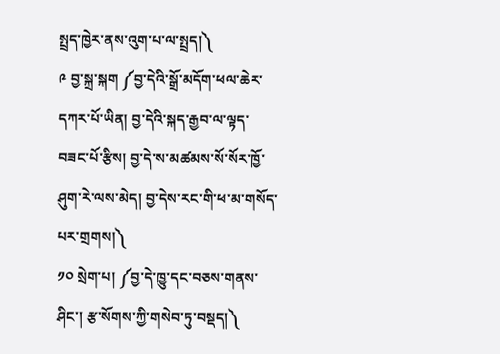སྤྲད་ཁྱེར་ནས་འུག་པ་ལ་སྤྲད།༽
༩ བྱ་སྐྲ་སྐག ༼བྱ་དེའི་སྒྲོ་མདོག་ཕལ་ཆེར་དཀར་པོ་ཡིན། བྱ་དེའི་སྐད་རྒྱབ་ལ་ལྟད་བཟང་པོ་རྩིས། བྱ་དེ་ས་མཚམས་སོ་སོར་ཁྱོ་ཤུག་རེ་ལས་མེད། བྱ་དེས་རང་གི་ཕ་མ་གསོད་པར་གྲགས།༽
༡༠ སྲེག་པ། ༼བྱ་དེ་ཁྱུ་དང་བཅས་གནས་ཤིང་། རྩ་སོགས་ཀྱི་གསེབ་ཏུ་བསྡད།༽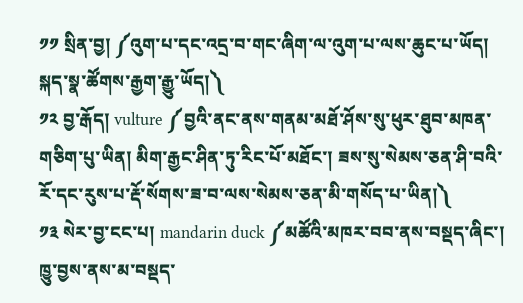༡༡ སྲིན་བྱ། ༼འུག་པ་དང་འདྲ་བ་གང་ཞིག་ལ་འུག་པ་ལས་ཆུང་པ་ཡོད། སྐད་སྣ་ཚོགས་རྒྱག་རྒྱུ་ཡོད།༽
༡༢ བྱ་རྒོད། vulture ༼བྱའི་ནང་ནས་གནམ་མཐོ་ཤོས་སུ་ཕུར་ཐུབ་མཁན་གཅིག་པུ་ཡིན། མིག་རྒྱང་ཤིན་ཏུ་རིང་པོ་མཐོང་། ཟས་སུ་སེམས་ཅན་ཤི་བའི་རོ་དང་རུས་པ་རྡོ་སོགས་ཟ་བ་ལས་སེམས་ཅན་མི་གསོད་པ་ཡིན།༽
༡༣ སེར་བྱ་ངང་པ། mandarin duck ༼མཚོའི་མཁར་བབ་ནས་བསྡད་ཞིང་། ཁྱུ་བྱས་ནས་མ་བསྡད་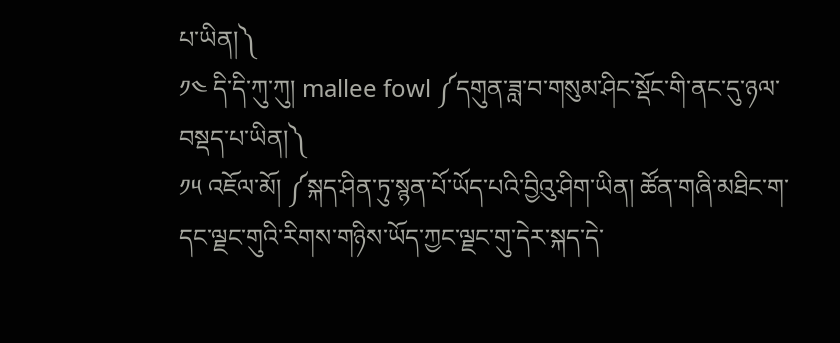པ་ཡིན།༽
༡༤ དི་དི་ཀུ་ཀུ། mallee fowl ༼དགུན་ཟླ་བ་གསུམ་ཤིང་སྡོང་གི་ནང་དུ་ཉལ་བསྡད་པ་ཡིན།༽
༡༥ འཇོལ་མོ། ༼སྐད་ཤིན་ཏུ་སྙན་པོ་ཡོད་པའི་བྱིའུ་ཤིག་ཡིན། ཚོན་གཞི་མཐིང་ག་དང་ལྗང་གུའི་རིགས་གཉིས་ཡོད་ཀྱང་ལྗང་གུ་དེར་སྐད་དེ་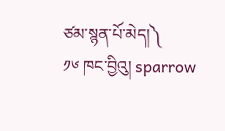ཙམ་སྙན་པོ་མེད།༽
༡༦ ཁང་བྱིའུ། sparrow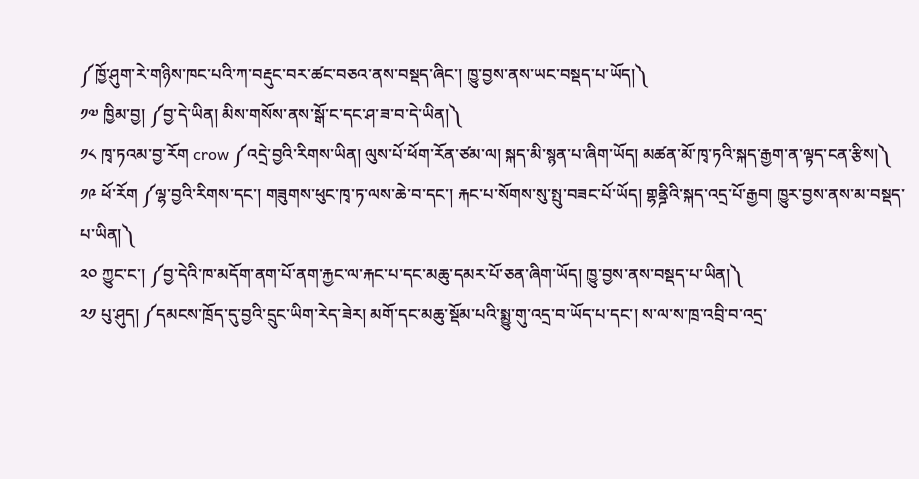༼ཁྱོ་ཤུག་རེ་གཉིས་ཁང་པའི་ཀ་བརྡུང་བར་ཚང་བཅའ་ནས་བསྡད་ཞིང་། ཁྱུ་བྱས་ནས་ཡང་བསྡད་པ་ཡོད།༽
༡༧ ཁྱིམ་བྱ། ༼བྱ་དེ་ཡིན། མིས་གསོས་ནས་སྒོ་ང་དང་ཤ་ཟ་བ་དེ་ཡིན།༽
༡༨ ཁྭ་ཏའམ་བྱ་རོག crow ༼འདྲེ་བྱའི་རིགས་ཡིན། ལུས་པོ་ཕོག་རོན་ཙམ་ལ། སྐད་མི་སྙན་པ་ཞིག་ཡོད། མཚན་མོ་ཁྭ་ཏའི་སྐད་རྒྱག་ན་ལྟད་ངན་རྩིས།༽
༡༩ ཕོ་རོག ༼ལྷ་བྱའི་རིགས་དང་། གཟུགས་ཕུང་ཁྭ་ཏ་ལས་ཆེ་བ་དང་། རྐང་པ་སོགས་སུ་སྤུ་བཟང་པོ་ཡོད། གྷནྜིའི་སྐད་འདྲ་པོ་རྒྱབ། ཁྱུར་བྱས་ནས་མ་བསྡད་པ་ཡིན།༽
༢༠ ཀྱུང་ང་། ༼བྱ་དེའི་ཁ་མདོག་ནག་པོ་ནག་རྐྱང་ལ་རྐང་པ་དང་མཆུ་དམར་པོ་ཅན་ཞིག་ཡོད། ཁྱུ་བྱས་ནས་བསྡད་པ་ཡིན།༽
༢༡ པུ་ཤུད། ༼དམངས་ཁྲོད་དུ་བྱའི་དྲུང་ཡིག་རེད་ཟེར། མགོ་དང་མཆུ་སྡོམ་པའི་སྨྱུ་གུ་འདྲ་བ་ཡོད་པ་དང་། ས་ལ་ས་ཁྲ་འབྲི་བ་འདྲ་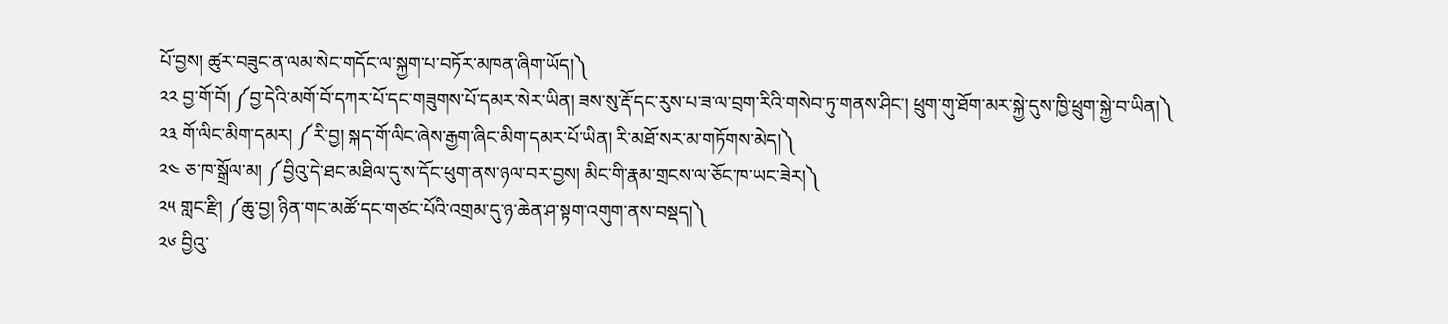པོ་བྱས། ཚུར་བཟུང་ན་ལམ་སེང་གདོང་ལ་སྐྱག་པ་བཏོར་མཁན་ཞིག་ཡོད།༽
༢༢ བྱ་གོ་བོ། ༼བྱ་དེའི་མགོ་བོ་དཀར་པོ་དང་གཟུགས་པོ་དམར་སེར་ཡིན། ཟས་སུ་རྡོ་དང་རུས་པ་ཟ་ལ་བྲག་རིའི་གསེབ་ཏུ་གནས་ཤིང་། ཕྲུག་གུ་ཐོག་མར་སྐྱེ་དུས་ཁྱི་ཕྲུག་སྐྱེ་བ་ཡིན།༽
༢༣ གོ་ལིང་མིག་དམར། ༼རི་བྱ། སྐད་གོ་ལིང་ཞེས་རྒྱག་ཞིང་མིག་དམར་པོ་ཡིན། རི་མཐོ་སར་མ་གཏོགས་མེད།༽
༢༤ ཅ་ཁ་སྒྲོལ་མ། ༼བྱིའུ་དེ་ཐང་མཐིལ་དུ་ས་དོང་ཕུག་ནས་ཉལ་བར་བྱས། མིང་གི་རྣམ་གྲངས་ལ་ཅོང་ཁ་ཡང་ཟེར།༽
༢༥ གླང་རྫི། ༼ཆུ་བྱ། ཉིན་གང་མཚོ་དང་གཙང་པོའི་འགྲམ་དུ་ཉ་ཆེན་ཤ་སྟག་འགུག་ནས་བསྡད།༽
༢༦ བྱིའུ་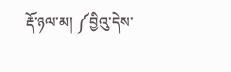རྡོ་ཉལ་མ། ༼བྱིའུ་དེས་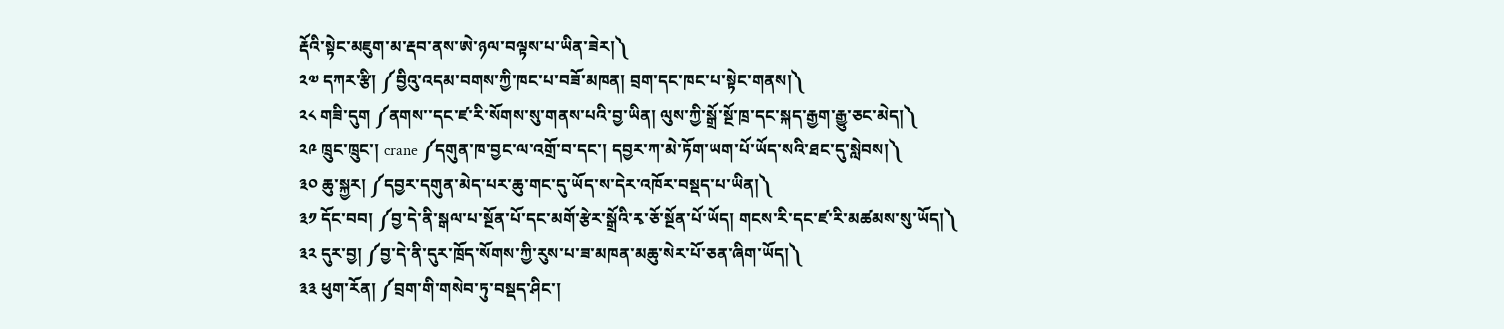རྡོའི་སྟེང་མཇུག་མ་རྡབ་ནས་ཨེ་ཉལ་བལྟས་པ་ཡིན་ཟེར།༽
༢༧ དཀར་རྩི། ༼བྱིའུ་འདམ་བགས་ཀྱི་ཁང་པ་བཟོ་མཁན། བྲག་དང་ཁང་པ་སྟེང་གནས།༽
༢༨ གཟི་དུག ༼ནགས་་དང་ཛ་རི་སོགས་སུ་གནས་པའི་བྱ་ཡིན། ལུས་ཀྱི་སྒྲོ་སྔོ་ཁྲ་དང་སྐད་རྒྱག་རྒྱུ་ཅང་མེད།༽
༢༩ ཁྲུང་ཁྲུང་། crane ༼དགུན་ཁ་བྱང་ལ་འགྲོ་བ་དང་། དབྱར་ཀ་མེ་ཏོག་ཡག་པོ་ཡོད་སའི་ཐང་དུ་སླེབས།༽
༣༠ ཆུ་སྐྱར། ༼དབྱར་དགུན་མེད་པར་ཆུ་གང་དུ་ཡོད་ས་དེར་འཁོར་བསྡད་པ་ཡིན།༽
༣༡ དོང་བབ། ༼བྱ་དེ་ནི་སྒལ་པ་སྔོན་པོ་དང་མགོ་རྩེར་སྒྲོའི་རྭ་ཅོ་སྔོན་པོ་ཡོད། གངས་རི་དང་ཛ་རི་མཚམས་སུ་ཡོད།༽
༣༢ དུར་བྱ། ༼བྱ་དེ་ནི་དུར་ཁྲོད་སོགས་ཀྱི་རུས་པ་ཟ་མཁན་མཆུ་སེར་པོ་ཅན་ཞིག་ཡོད།༽
༣༣ ཕུག་རོན། ༼བྲག་གི་གསེབ་ཏུ་བསྡད་ཤིང་།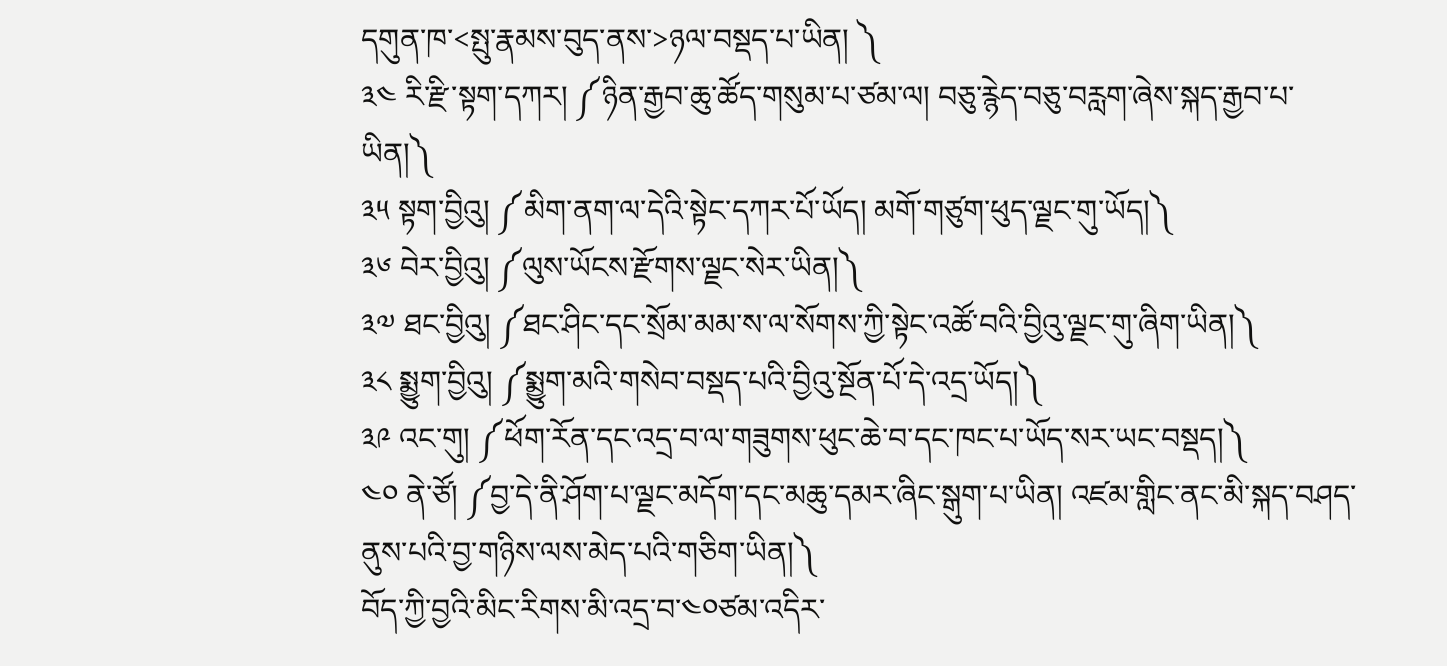དགུན་ཁ་<སྤུ་རྣམས་བུད་ནས་>ཉལ་བསྡད་པ་ཡིན། ༽
༣༤ རི་རྫི་སྟག་དཀར། ༼ཉིན་རྒྱབ་ཆུ་ཚོད་གསུམ་པ་ཙམ་ལ། བཅུ་རྙེད་བཅུ་བརླག་ཞེས་སྐད་རྒྱབ་པ་ཡིན།༽
༣༥ སྟག་བྱིའུ། ༼མིག་ནག་ལ་དེའི་སྟེང་དཀར་པོ་ཡོད། མགོ་གཙུག་ཕུད་ལྗང་གུ་ཡོད།༽
༣༦ བེར་བྱིའུ། ༼ལུས་ཡོངས་རྫོགས་ལྗང་སེར་ཡིན།༽
༣༧ ཐང་བྱིའུ། ༼ཐང་ཤིང་དང་སྲོམ་མམ་ས་ལ་སོགས་ཀྱི་སྟེང་འཚོ་བའི་བྱིའུ་ལྗང་གུ་ཞིག་ཡིན།༽
༣༨ སྨྱུག་བྱིའུ། ༼སྨྱུག་མའི་གསེབ་བསྡད་པའི་བྱིའུ་སྔོན་པོ་དེ་འདྲ་ཡོད།༽
༣༩ འང་གུ། ༼ཕོག་རོན་དང་འདྲ་བ་ལ་གཟུགས་ཕུང་ཆེ་བ་དང་ཁང་པ་ཡོད་སར་ཡང་བསྡད།༽
༤༠ ནེ་ཙོ། ༼བྱ་དེ་ནི་ཤོག་པ་ལྗང་མདོག་དང་མཆུ་དམར་ཞིང་སྒུག་པ་ཡིན། འཛམ་གླིང་ནང་མི་སྐད་བཤད་ནུས་པའི་བྱ་གཉིས་ལས་མེད་པའི་གཅིག་ཡིན།༽
བོད་ཀྱི་བྱའི་མིང་རིགས་མི་འདྲ་བ་༤༠ཙམ་འདིར་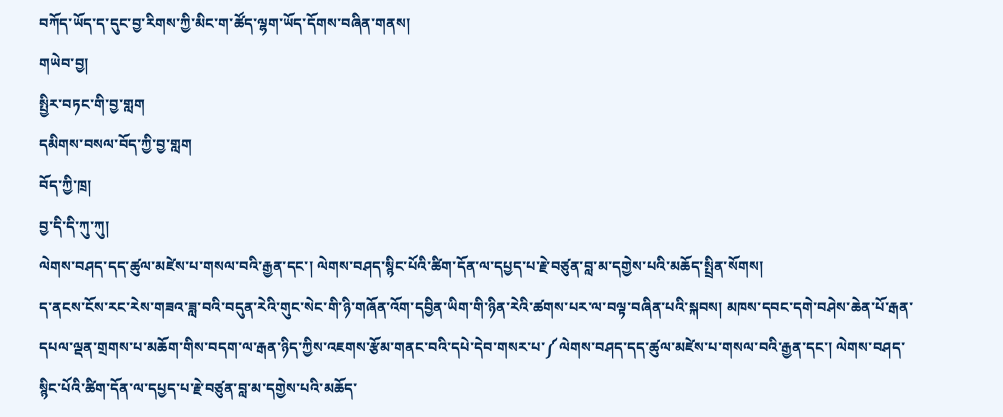བཀོད་ཡོད་ད་དུང་བྱ་རིགས་ཀྱི་མིང་ག་ཚོད་ལྷག་ཡོད་དོགས་བཞིན་གནས།
གཡེབ་བྱ།
སྤྱིར་བཏང་གི་བྱ་གླག
དམིགས་བསལ་བོད་ཀྱི་བྱ་གླག
བོད་ཀྱི་ཁྲ།
བྱ་དི་དི་ཀུ་ཀུ།
ལེགས་བཤད་དད་ཚུལ་མཛེས་པ་གསལ་བའི་རྒྱན་དང་། ལེགས་བཤད་སྙིང་པོའི་ཚིག་དོན་ལ་དཔྱད་པ་རྗེ་བཙུན་བླ་མ་དགྱེས་པའི་མཆོད་སྤྲིན་སོགས།
ད་ནངས་ངོས་རང་རེས་གཟའ་ཟླ་བའི་བདུན་རེའི་གུང་སེང་གི་ཉི་གཞོན་འོག་དབྱིན་ཡིག་གི་ཉིན་རེའི་ཚགས་པར་ལ་བལྟ་བཞིན་པའི་སྐབས། མཁས་དབང་དགེ་བཤེས་ཆེན་པོ་རྒན་དཔལ་ལྡན་གྲགས་པ་མཆོག་གིས་བདག་ལ་རྒན་ཉིད་ཀྱིས་འཇགས་རྩོམ་གནང་བའི་དཔེ་དེབ་གསར་པ་༼ལེགས་བཤད་དད་ཚུལ་མཛེས་པ་གསལ་བའི་རྒྱན་དང་། ལེགས་བཤད་སྙིང་པོའི་ཚིག་དོན་ལ་དཔྱད་པ་རྗེ་བཙུན་བླ་མ་དགྱེས་པའི་མཆོད་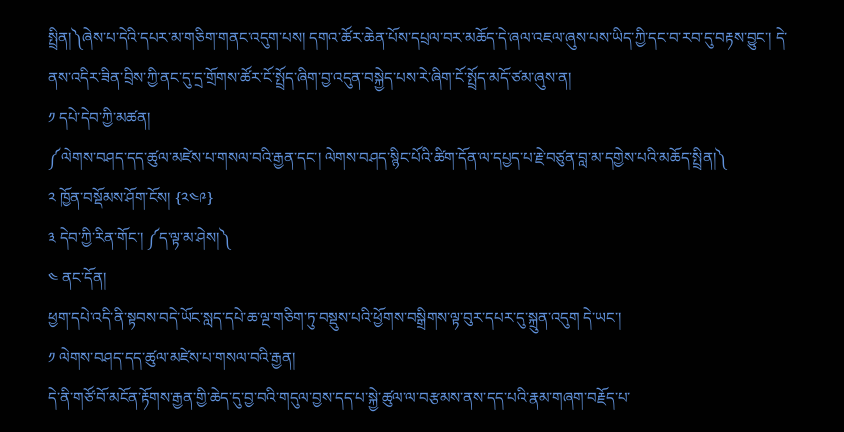སྤྲིན།༽ཞེས་པ་དེའི་དཔར་མ་གཅིག་གནང་འདུག་པས། དགའ་ཚོར་ཆེན་པོས་དཔྲལ་བར་མཆོད་དེ་ཞལ་འཇལ་ཞུས་པས་ཡིད་ཀྱི་དང་བ་རབ་དུ་བརྟས་བྱུང་། དེ་ནས་འདིར་ཟིན་བྲིས་ཀྱི་ནང་དུ་དྲ་གྲོགས་ཚོར་ངོ་སྤྲོད་ཞིག་བྱ་འདུན་བསྐྱེད་པས་རེ་ཞིག་ངོ་སྤྲོད་མདོ་ཙམ་ཞུས་ན།
༡ དཔེ་དེབ་ཀྱི་མཚན།
༼ལེགས་བཤད་དད་ཚུལ་མཛེས་པ་གསལ་བའི་རྒྱན་དང་། ལེགས་བཤད་སྙིང་པོའི་ཚིག་དོན་ལ་དཔྱད་པ་རྗེ་བཙུན་བླ་མ་དགྱེས་པའི་མཆོད་སྤྲིན།༽
༢ ཁྱོན་བསྡོམས་ཤོག་ངོས། {༢༤༩}
༣ དེབ་ཀྱི་རིན་གོང་། ༼ད་ལྟ་མ་ཤེས།༽
༤ ནང་དོན།
ཕྱག་དཔེ་འདི་ནི་སྟབས་བདེ་ཡོང་སླད་དཔེ་ཆ་ལྔ་གཅིག་ཏུ་བསྡུས་པའི་ཕྱོགས་བསྒྲིགས་ལྟ་བུར་དཔར་དུ་སྐྲུན་འདུག དེ་ཡང་།
༡ ལེགས་བཤད་དད་ཚུལ་མཛེས་པ་གསལ་བའི་རྒྱན།
དེ་ནི་གཙོ་བོ་མངོན་རྟོགས་རྒྱན་གྱི་ཆེད་དུ་བྱ་བའི་གདུལ་བྱས་དད་པ་སྐྱེ་ཚུལ་ལ་བརྩམས་ནས་དད་པའི་རྣམ་གཞག་བརྗོད་པ་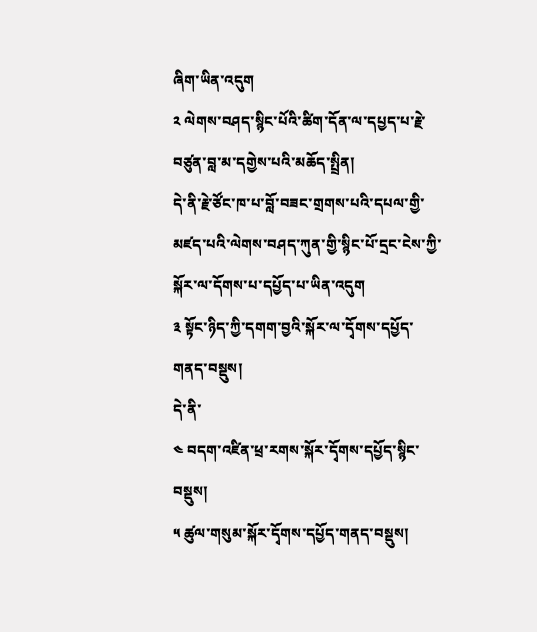ཞིག་ཡིན་འདུག
༢ ལེགས་བཤད་སྙིང་པོའི་ཚིག་དོན་ལ་དཔྱད་པ་རྗེ་བཙུན་བླ་མ་དགྱེས་པའི་མཆོད་སྤྲིན།
དེ་ནི་རྗེ་ཙོང་ཁ་པ་བློ་བཟང་གྲགས་པའི་དཔལ་གྱི་མཛད་པའི་ལེགས་བཤད་ཀུན་གྱི་སྙིང་པོ་དྲང་ངེས་ཀྱི་སྐོར་ལ་དོགས་པ་དཔྱོད་པ་ཡིན་འདུག
༣ སྟོང་ཉིད་ཀྱི་དགག་བྱའི་སྐོར་ལ་དྭོགས་དཔྱོད་གནད་བསྡུས།
དེ་ནི་
༤ བདག་འཛིན་ཕྲ་རགས་སྐོར་དྭོགས་དཔྱོད་སྙིང་བསྡུས།
༥ ཚུལ་གསུམ་སྐོར་དྭོགས་དཔྱོད་གནད་བསྡུས།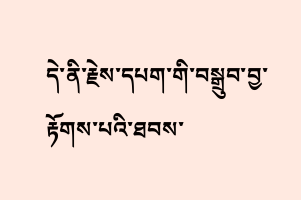དེ་ནི་རྗེས་དཔག་གི་བསྒྲུབ་བྱ་རྟོགས་པའི་ཐབས་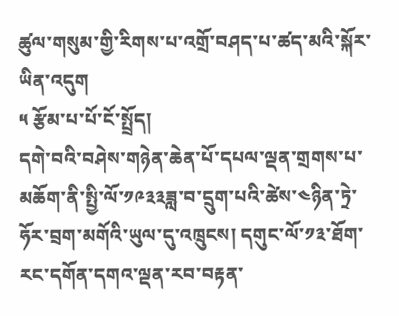ཚུལ་གསུམ་གྱི་རིགས་པ་འགྲོ་བཤད་པ་ཚད་མའི་སྐོར་ཡིན་འདུག
༥ རྩོམ་པ་པོ་ངོ་སྤྲོད།
དགེ་བའི་བཤེས་གཉེན་ཆེན་པོ་དཔལ་ལྡན་གྲགས་པ་མཆོག་ནི་སྤྱི་ལོ་༡༩༣༣ཟླ་བ་དྲུག་པའི་ཚེས་༤ཉིན་ཏྲེ་ཧོར་བྲག་མགོའི་ཡུལ་དུ་འཁྲུངས། དགུང་ལོ་༡༣་ཐོག་རང་དགོན་དགའ་ལྡན་རབ་བརྟན་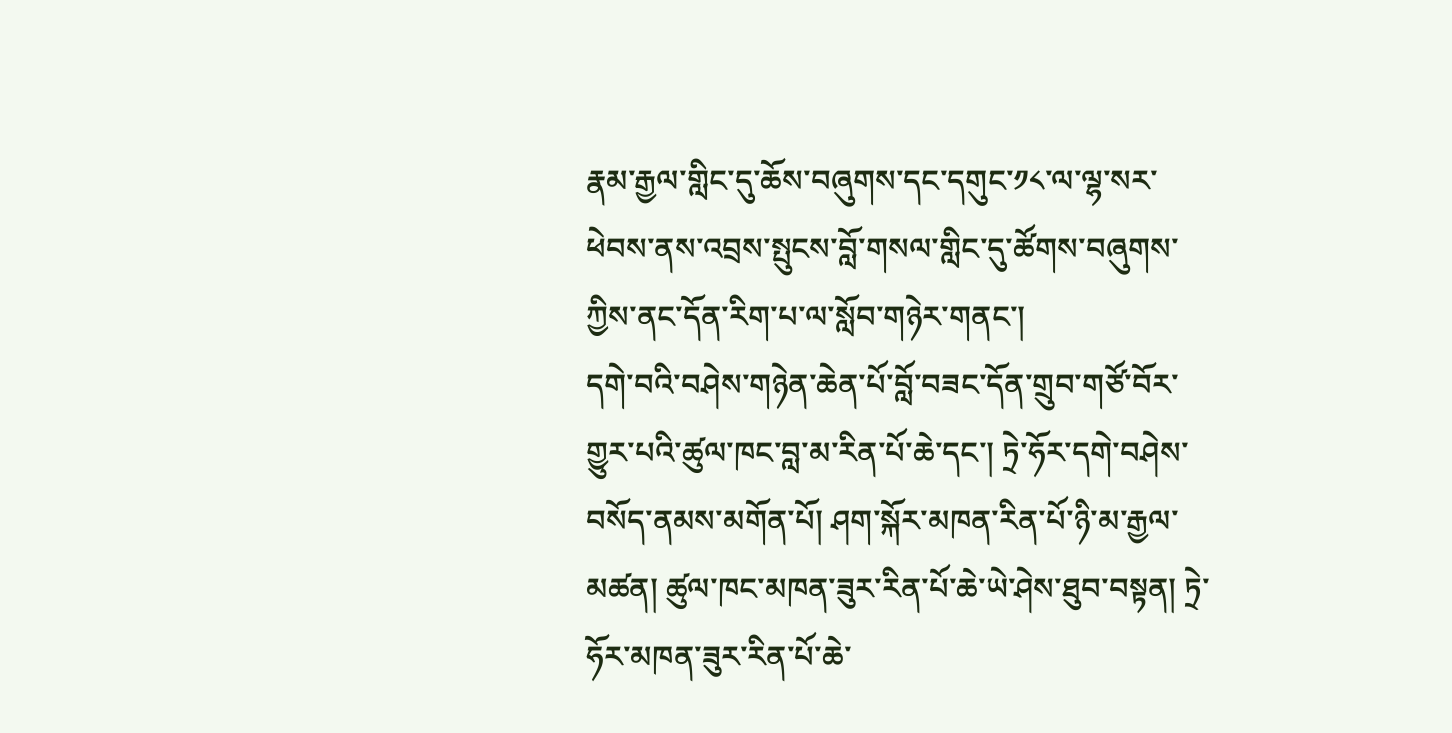རྣམ་རྒྱལ་གླིང་དུ་ཆོས་བཞུགས་དང་དགུང་༡༨་ལ་ལྷ་སར་ཕེབས་ནས་འབྲས་སྤུངས་བློ་གསལ་གླིང་དུ་ཚོགས་བཞུགས་ཀྱིས་ནང་དོན་རིག་པ་ལ་སློབ་གཉེར་གནང་།
དགེ་བའི་བཤེས་གཉེན་ཆེན་པོ་བློ་བཟང་དོན་གྲུབ་གཙོ་བོར་གྱུར་པའི་ཚུལ་ཁང་བླ་མ་རིན་པོ་ཆེ་དང་། ཏྲེ་ཧོར་དགེ་བཤེས་བསོད་ནམས་མགོན་པོ། ཤག་སྐོར་མཁན་རིན་པོ་ཉི་མ་རྒྱལ་མཚན། ཚུལ་ཁང་མཁན་ཟུར་རིན་པོ་ཆེ་ཡེ་ཤེས་ཐུབ་བསྟན། ཏྲེ་ཧོར་མཁན་ཟུར་རིན་པོ་ཆེ་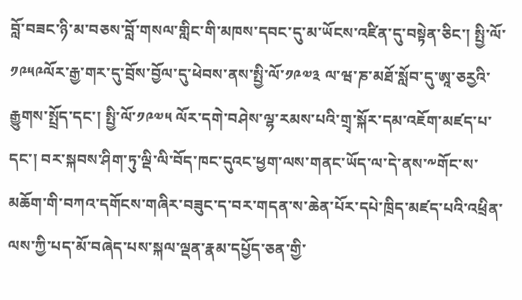བློ་བཟང་ཉི་མ་བཅས་བློ་གསལ་གླིང་གི་མཁས་དབང་དུ་མ་ཡོངས་འཛིན་དུ་བསྟེན་ཅིང་། སྤྱི་ལོ་༡༩༥༩ལོར་རྒྱ་གར་དུ་བྲོས་བྱོལ་དུ་ཕེབས་ནས་སྤྱི་ལོ་༡༩༧༣ ལ་ཝ་ཎ་མཐོ་སློབ་དུ་ཨཱ་ཅརྱའི་རྒྱུགས་སྤྲོད་དང་། སྤྱི་ལོ་༡༩༧༥ ལོར་དགེ་བཤེས་ལྷ་རམས་པའི་གྲྭ་སྐོར་དམ་འཇོག་མཛད་པ་དང་། བར་སྐབས་ཤིག་ཏུ་ལྡི་ལི་བོད་ཁང་དུའང་ཕྱག་ལས་གནང་ཡོད་ལ་དེ་ནས་༸གོང་ས་མཆོག་གི་བཀའ་དགོངས་གཞིར་བཟུང་ད་བར་གདན་ས་ཆེན་པོར་དཔེ་ཁྲིད་མཛད་པའི་འཕྲིན་ལས་ཀྱི་པད་མོ་བཞེད་པས་སྐལ་ལྡན་རྣམ་དཔྱོད་ཅན་གྱི་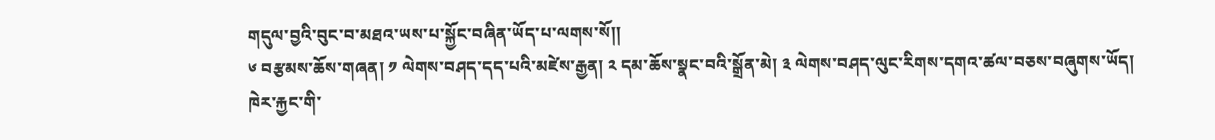གདུལ་བྱའི་བུང་བ་མཐའ་ཡས་པ་སྐྱོང་བཞིན་ཡོད་པ་ལགས་སོ།།
༦ བརྩམས་ཆོས་གཞན། ༡ ལེགས་བཤད་དད་པའི་མཛེས་རྒྱན། ༢ དམ་ཆོས་སྣང་བའི་སྒྲོན་མེ། ༣ ལེགས་བཤད་ལུང་རིགས་དགའ་ཚལ་བཅས་བཞུགས་ཡོད།
ཁེར་རྐྱང་གི་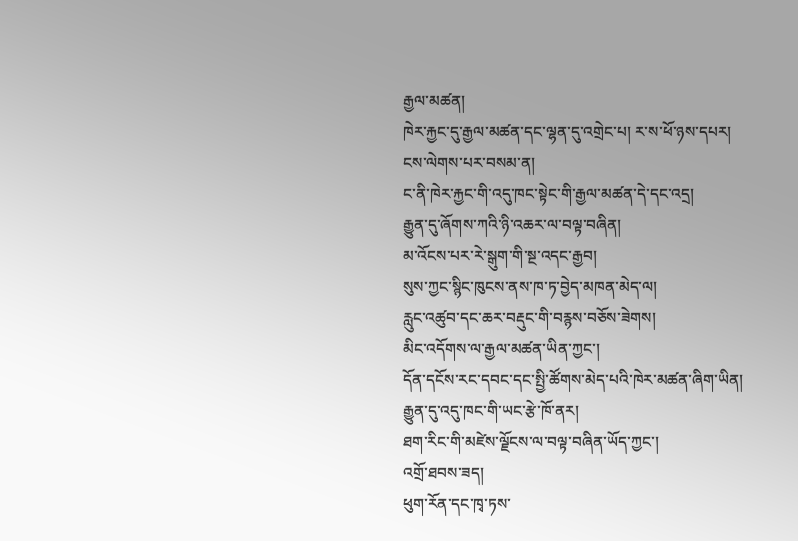རྒྱལ་མཚན།
ཁེར་རྐྱང་དུ་རྒྱལ་མཚན་དང་ལྷན་དུ་འགྲེང་པ། ར་ས་ཕོ་ཉས་དཔར།
ངས་ལེགས་པར་བསམ་ན།
ང་ནི་ཁེར་རྐྱང་གི་འདུ་ཁང་སྟེང་གི་རྒྱལ་མཚན་དེ་དང་འདྲ།
རྒྱུན་དུ་ཞོགས་ཀའི་ཉི་འཆར་ལ་བལྟ་བཞིན།
མ་འོངས་པར་རེ་སྒུག་གི་སྔ་འདང་རྒྱབ།
སུས་ཀྱང་སྙིང་ཁུངས་ནས་ཁ་ཏ་བྱེད་མཁན་མེད་ལ།
རླུང་འཚུབ་དང་ཆར་བརྡུང་གི་བརྙས་བཅོས་ཟེགས།
མིང་འདོགས་ལ་རྒྱལ་མཚན་ཡིན་ཀྱང་།
དོན་དངོས་རང་དབང་དང་སྤྱི་ཚོགས་མེད་པའི་ཁེར་མཚན་ཞིག་ཡིན།
རྒྱུན་དུ་འདུ་ཁང་གི་ཡང་རྩེ་ཁོ་ནར།
ཐག་རིང་གི་མཛེས་ལྗོངས་ལ་བལྟ་བཞིན་ཡོད་ཀྱང་།
འགྲོ་ཐབས་ཟད།
ཕུག་རོན་དང་ཁྭ་ཏས་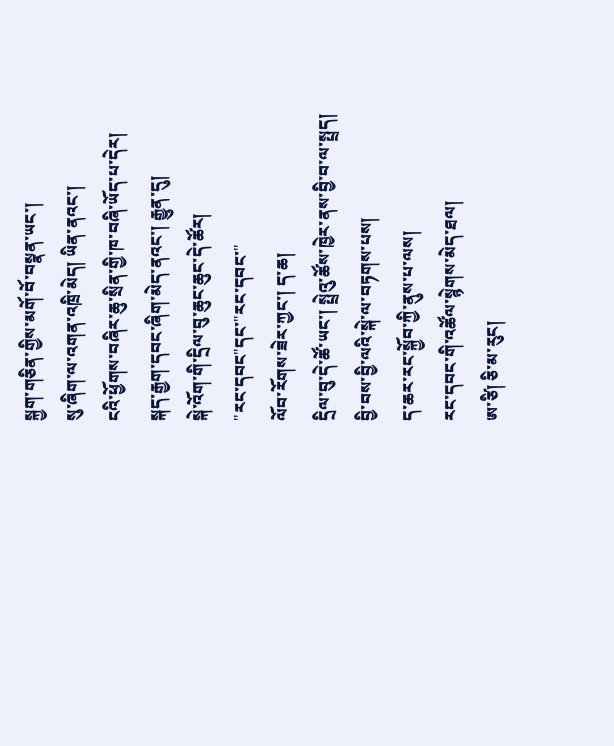སྐྱག་གཅིན་གྱིས་མགོ་བོ་བསྣན་ཡང་།
སུ་ཞིག་ལ་འགན་འཁྲི་མེད། ཡིན་ནའང་།
ངའི་ཕྱོགས་བཞིར་ཆུ་སྲིན་གྱི་ཁ་བཞི་ཡོད་པ་དེར།
སྐད་རྒྱག་དབང་ཞིག་མེད་ནའང་། རྒྱུན་དུ།
སྐེ་འོག་གི་དྲིལ་བུ་ཆུང་ཆུང་དེ་ཚོར།
"རང་དབང"དང་"རང་དབང་"
ལོབ་རོགས་ཟེར་ཀྱང་། ད་ཆ།
དྲིལ་བུ་དེ་ཚོ་ཡང་། སྤྲེའུ་ཚོས་ཁྱེར་ནས་བྱི་བ་ལ་སྤྲད།
བྱི་བས་བྱི་ལའི་སྐེ་ལ་བཏགས་པས།
ད་ཆར་རང་སྐྱོབ་ཀྱི་ནུས་པ་ལས།
རང་དབང་གི་འཚོལ་སྙེགས་མེད་ཐལ།
ཨ་ཙི། ཅི་མ་རུང།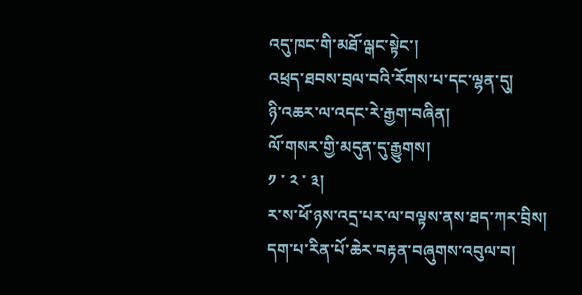འདུ་ཁང་གི་མཐོ་ལྒང་སྟེང་།
འཕྲད་ཐབས་བྲལ་བའི་རོགས་པ་དང་ལྷན་དུ།
ཉི་འཆར་ལ་འདང་རེ་རྒྱག་བཞིན།
ལོ་གསར་གྱི་མདུན་དུ་རྒྱུགས།
༡ ་ ༢ ་ ༣།
ར་ས་ཕོ་ཉས་འདྲ་པར་ལ་བལྟས་ནས་ཐད་ཀར་བྲིས།
དག་པ་རིན་པོ་ཆེར་བརྟན་བཞུགས་འབུལ་བ།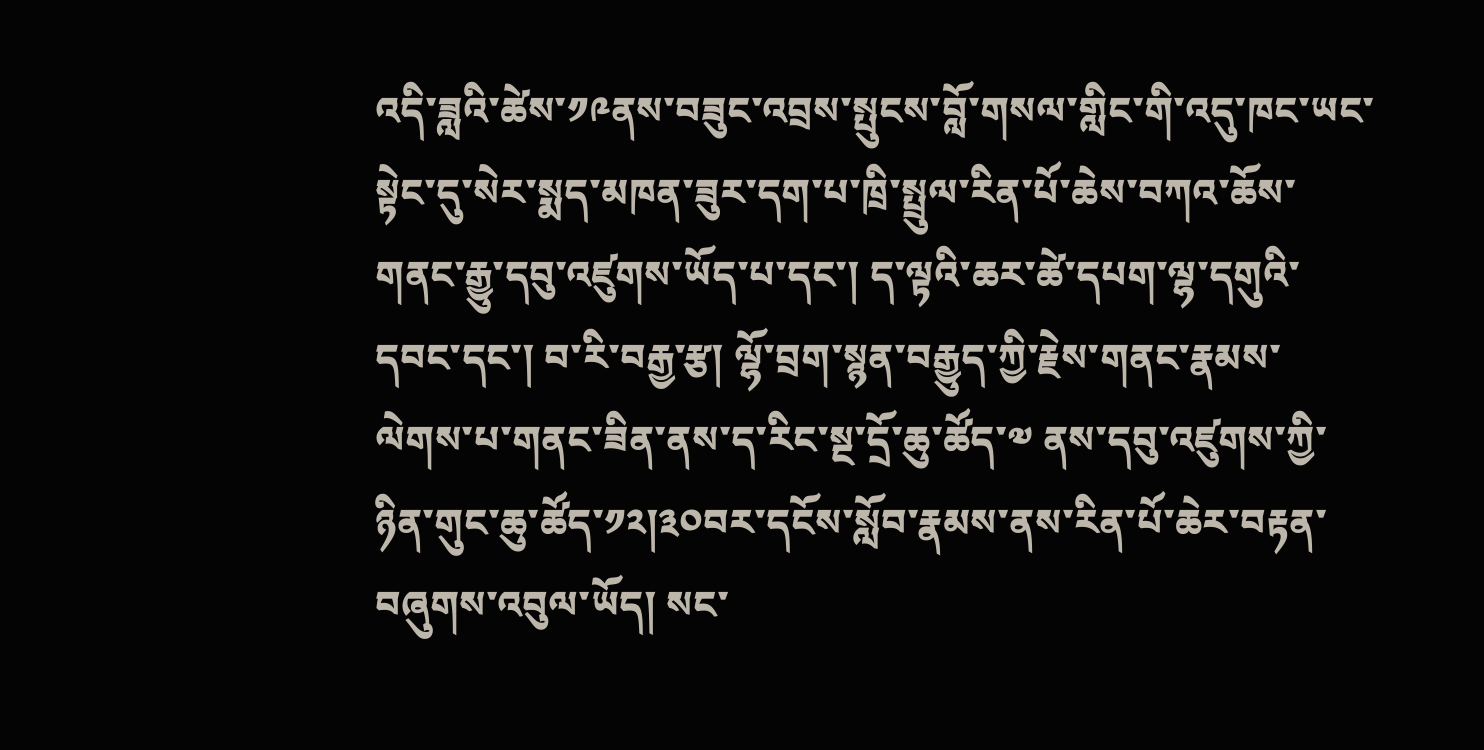འདི་ཟླའི་ཚེས་༡༩ནས་བཟུང་འབྲས་སྤུངས་བློ་གསལ་གླིང་གི་འདུ་ཁང་ཡང་སྟེང་དུ་སེར་སྨད་མཁན་ཟུར་དག་པ་ཁྲི་སྤྲུལ་རིན་པོ་ཆེས་བཀའ་ཆོས་གནང་རྒྱུ་དབུ་འཛུགས་ཡོད་པ་དང་། ད་ལྟའི་ཆར་ཚེ་དཔག་ལྷ་དགུའི་དབང་དང་། བ་རི་བརྒྱ་རྩ། ལྷོ་བྲག་སྙན་བརྒྱུད་ཀྱི་རྗེས་གནང་རྣམས་ལེགས་པ་གནང་ཟིན་ནས་ད་རིང་སྔ་དྲོ་ཆུ་ཚོད་༧ ནས་དབུ་འཛུགས་ཀྱི་ཉིན་གུང་ཆུ་ཚོད་༡༢།༣༠བར་དངོས་སློབ་རྣམས་ནས་རིན་པོ་ཆེར་བརྟན་བཞུགས་འབུལ་ཡོད། སང་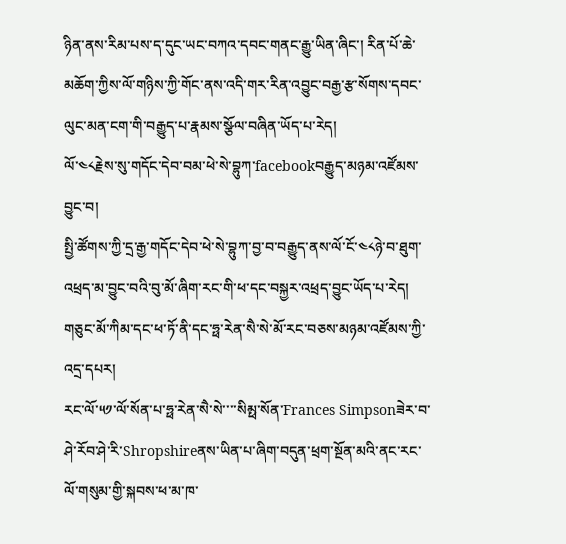ཉིན་ནས་རིམ་པས་ད་དུང་ཡང་བཀའ་དབང་གནང་རྒྱུ་ཡིན་ཞིང་། རིན་པོ་ཆེ་མཆོག་ཀྱིས་ལོ་གཉིས་ཀྱི་གོང་ནས་འདི་གར་རིན་འབྱུང་བརྒྱ་རྩ་སོགས་དབང་ལུང་མན་ངག་གི་བརྒྱུད་པ་རྣམས་སྩོལ་བཞིན་ཡོད་པ་རེད།
ལོ་༤༨རྗེས་སུ་གདོང་དེབ་བམ་ཕེ་སེ་བྷུཀ་facebookབརྒྱུད་མཉམ་འཛོམས་བྱུང་བ།
སྤྱི་ཚོགས་ཀྱི་དྲ་རྒྱ་གདོང་དེབ་ཕེ་སེ་བྷུཀ་བྱ་བ་བརྒྱུད་ནས་ལོ་ངོ་༤༨ཉེ་བ་ཐུག་འཕྲད་མ་བྱུང་བའི་བུ་མོ་ཞིག་རང་གི་ཕ་དང་བསྐྱར་འཕྲད་བྱུང་ཡོད་པ་རེད།
གཅུང་མོ་ཀིམ་དང་ཕ་ཏོ་ནི་དང་ཧྥ་རེན་སཻ་སེ་མོ་རང་བཅས་མཉམ་འཛོམས་ཀྱི་འདྲ་དཔར།
རང་ལོ་༥༡་ལོ་སོན་པ་ཧྥ་རེན་སཻ་སེ་་་་སིམྥ་སོན་Frances Simpsonཟེར་བ་ཤེ་རོབ་ཤེ་རི་Shropshireནས་ཡིན་པ་ཞིག་བདུན་ཕྲག་སྔོན་མའི་ནང་རང་ལོ་གསུམ་གྱི་སྐབས་ཕ་མ་ཁ་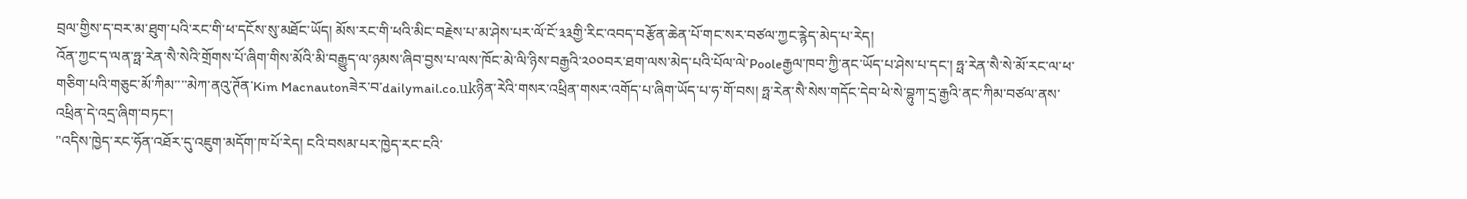བྲལ་གྱིས་ད་བར་མ་ཐུག་པའི་རང་གི་ཕ་དངོས་སུ་མཐོང་ཡོད། མོས་རང་གི་ཕའི་མིང་བརྗེས་པ་མ་ཤེས་པར་ལོ་ངོ་༣༣གྱི་རིང་འབད་བརྩོན་ཆེན་པོ་གང་སར་བཙལ་ཀྱང་རྙེད་མེད་པ་རེད།
འོན་ཀྱང་ད་ལན་ཧྥ་རེན་སཻ་སེའི་གྲོགས་པོ་ཞིག་གིས་མོའི་མི་བརྒྱུད་ལ་ཉམས་ཞིབ་བྱས་པ་ལས་ཁོང་མེ་ལི་ཉིས་བརྒྱའི་༢༠༠བར་ཐག་ལས་མེད་པའི་པོལ་ལེ་Pooleརྒྱལ་ཁབ་ཀྱི་ནང་ཡོད་པ་ཤེས་པ་དང་། ཧྥ་རེན་སཻ་སེ་མོ་རང་ལ་ཕ་གཅིག་པའི་གཅུང་མོ་ཀིམ་་་་མེཀ་ནའུ་ཊོན་Kim Macnautonཟེར་བ་dailymail.co.ukཉིན་རེའི་གསར་འཕྲིན་གསར་འགོད་པ་ཞིག་ཡོད་པ་ཧ་གོ་བས། ཧྥ་རེན་སཻ་སེས་གདོང་དེབ་ཕེ་སེ་བྷུཀ་དྲ་རྒྱའི་ནང་ཀིམ་བཙལ་ནས་འཕྲིན་དེ་འདྲ་ཞིག་བཏང་།
"འདིས་ཁྱེད་རང་ཧོན་འཐོར་དུ་འཇུག་མདོག་ཁ་པོ་རེད། ངའི་བསམ་པར་ཁྱེད་རང་ངའི་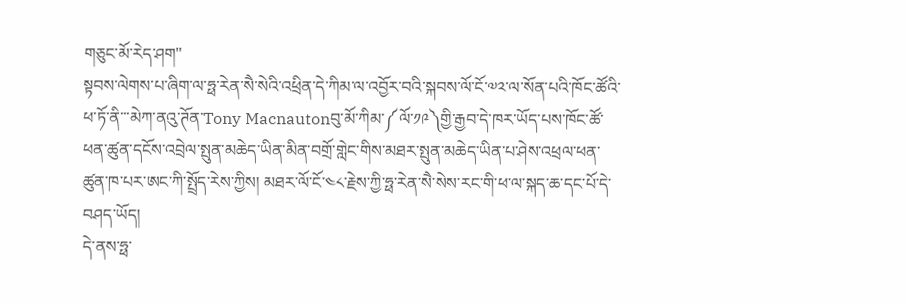གཅུང་མོ་རེད་ཤག"
སྟབས་ལེགས་པ་ཞིག་ལ་ཧྥ་རེན་སཻ་སེའི་འཕྲིན་དེ་ཀིམ་ལ་འབྱོར་བའི་སྐབས་ལོ་ངོ་༧༢་ལ་སོན་པའི་ཁོང་ཚོའི་ཕ་ཏོ་ནི་་་མེཀ་ནའུ་ཊོན་Tony Macnautonབུ་མོ་ཀིམ་༼ལོ་༡༩༽གྱི་རྒྱབ་དེ་ཁར་ཡོད་པས་ཁོང་ཚོ་ཕན་ཚུན་དངོས་འབྲེལ་སྤུན་མཆེད་ཡིན་མིན་བགྲོ་གླེང་གིས་མཐར་སྤུན་མཆེད་ཡིན་པ་ཤེས་འཕྲལ་ཕན་ཚུན་ཁ་པར་ཨང་ཀི་སྤྲོད་རེས་ཀྱིས། མཐར་ལོ་ངོ་༤༨་རྗེས་ཀྱི་ཧྥ་རེན་སཻ་སེས་རང་གི་ཕ་ལ་སྐད་ཆ་དང་པོ་དེ་བཤད་ཡོད།
དེ་ནས་ཧྥ་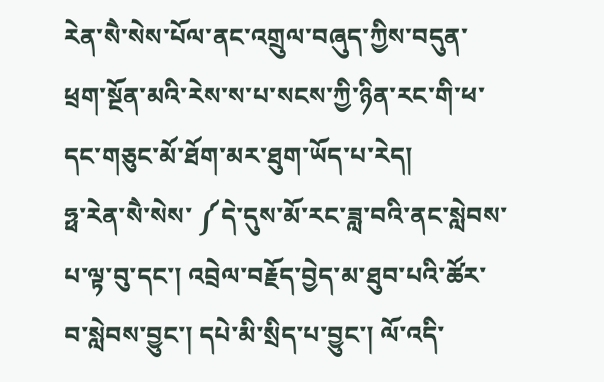རེན་སཻ་སེས་པོལ་ནང་འགྲུལ་བཞུད་ཀྱིས་བདུན་ཕྲག་སྔོན་མའི་རེས་ས་པ་སངས་ཀྱི་ཉིན་རང་གི་ཕ་དང་གཅུང་མོ་ཐོག་མར་ཐུག་ཡོད་པ་རེད།
ཧྥ་རེན་སཻ་སེས་ ༼དེ་དུས་མོ་རང་ཟླ་བའི་ནང་སླེབས་པ་ལྟ་བུ་དང་། འབྲེལ་བརྗོད་བྱེད་མ་ཐུབ་པའི་ཚོར་བ་སླེབས་བྱུང་། དཔེ་མི་སྲིད་པ་བྱུང་། ལོ་འདི་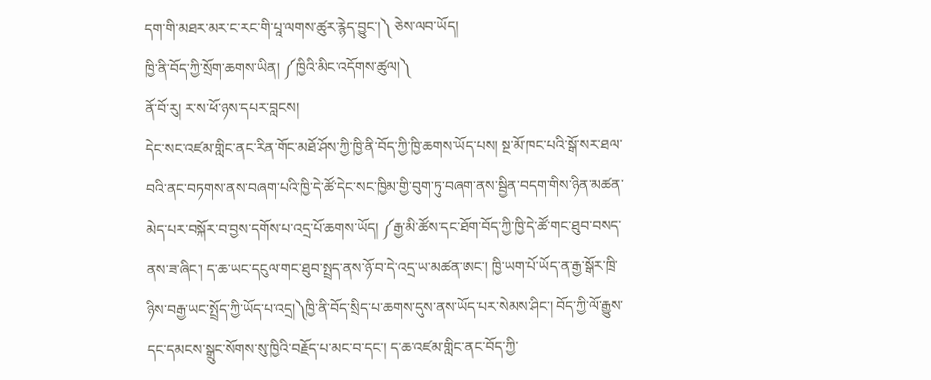དག་གི་མཐར་མར་ང་རང་གི་པཱ་ལགས་ཚུར་རྙེད་བྱུང་།༽ ཅེས་ལབ་ཡོད།
ཁྱི་ནི་བོད་ཀྱི་སྲོག་ཆགས་ཡིན། ༼ཁྱིའི་མིང་འདོགས་ཚུལ།༽
ནོ་བོ་རུ། ར་ས་ཕོ་ཉས་དཔར་བླངས།
དེང་སང་འཛམ་གླིང་ནང་རིན་གོང་མཐོ་ཤོས་ཀྱི་ཁྱི་ནི་བོད་ཀྱི་ཁྱི་ཆགས་ཡོད་པས། སྔ་མོ་ཁང་པའི་སྒོ་སར་ཐལ་བའི་ནང་བཏགས་ནས་བཞག་པའི་ཁྱི་དེ་ཚོ་དེང་སང་ཁྱིམ་གྱི་བུག་ཏུ་བཞག་ནས་སྦྱིན་བདག་གིས་ཉིན་མཚན་མེད་པར་བསྐོར་བ་བྱས་དགོས་པ་འདྲ་པོ་ཆགས་ཡོད། ༼རྒྱ་མི་ཚོས་དང་ཐོག་བོད་ཀྱི་ཁྱི་དེ་ཚོ་གང་ཐུབ་བསད་ནས་ཟ་ཞིང་། ད་ཆ་ཡང་དངུལ་གང་ཐུབ་སྤྲད་ནས་ཉོ་བ་དེ་འདྲ་ཡ་མཚན་ཨང་། ཁྱི་ཡག་པོ་ཡོད་ན་རྒྱ་སྒོར་ཁྲི་ཉིས་བརྒྱ་ཡང་སྤྲོད་ཀྱི་ཡོད་པ་འདྲ།༽ཁྱི་ནི་བོད་སྲིད་པ་ཆགས་དུས་ནས་ཡོད་པར་སེམས་ཤིང་། བོད་ཀྱི་ལོ་རྒྱུས་དང་དམངས་སྒྲུང་སོགས་སུ་ཁྱིའི་བརྗོད་པ་མང་བ་དང་། ད་ཆ་འཛམ་གླིང་ནང་བོད་ཀྱི་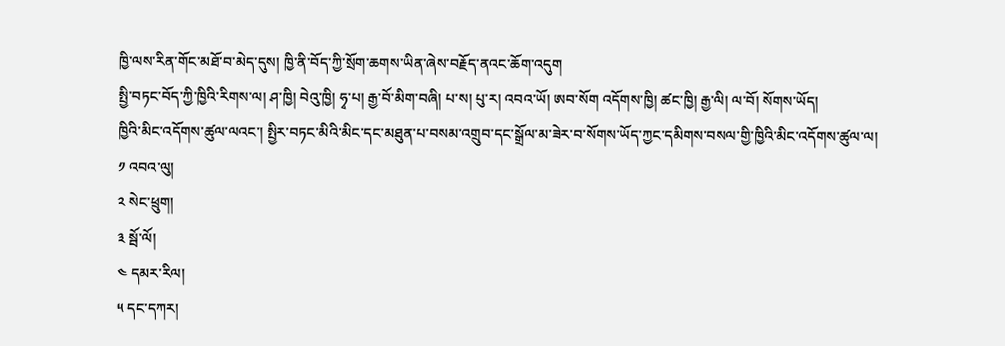ཁྱི་ལས་རིན་གོང་མཐོ་བ་མེད་དུས། ཁྱི་ནི་བོད་ཀྱི་སྲོག་ཆགས་ཡིན་ཞེས་བརྗོད་ནའང་ཆོག་འདུག
སྤྱི་བཏང་བོད་ཀྱི་ཁྱིའི་རིགས་ལ། ཤ་ཁྱི། བེའུ་ཁྱི། ཧྭ་པ། རྒྱ་བོ་མིག་བཞི། པ་ས། པུ་ར། འབའ་ཡོ། ཨབ་སོག འདོགས་ཁྱི། ཚང་ཁྱི། རྒྱ་ལི། ལ་བོ། སོགས་ཡོད།
ཁྱིའི་མིང་འདོགས་ཚུལ་ལའང་། སྤྱིར་བཏང་མིའི་མིང་དང་མཐུན་པ་བསམ་འགྲུབ་དང་སྒྲོལ་མ་ཟེར་བ་སོགས་ཡོད་ཀྱང་དམིགས་བསལ་གྱི་ཁྱིའི་མིང་འདོགས་ཚུལ་ལ།
༡ འབའ་ལུ།
༢ སེང་ཕྲུག།
༣ སྦོ་ལོ།
༤ དམར་རིལ།
༥ དང་དཀར།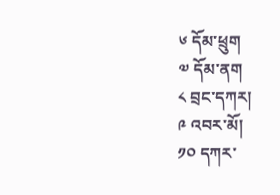༦ དོམ་ཕྲུག
༧ དོམ་ནག
༨ བྲང་དཀར།
༩ འབར་མོ།
༡༠ དཀར་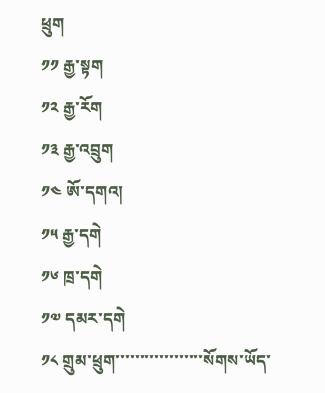ཕྲུག
༡༡ རྒྱ་སྟག
༡༢ རྒྱ་རོག
༡༣ རྒྱ་འབྲུག
༡༤ ཨོ་དགའ།
༡༥ རྒྱ་དགེ
༡༦ ཁྲ་དགེ
༡༧ དམར་དགེ
༡༨ གྲུམ་ཕྲུག་་་་་་་་་་་་་་་་་་སོགས་ཡོད་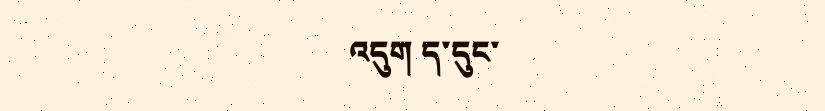འདུག ད་དུང་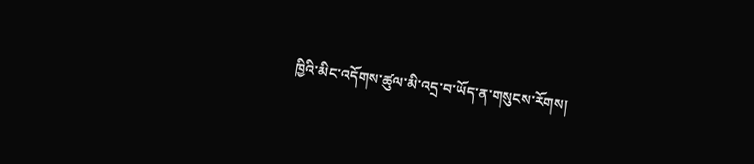ཁྱིའི་མིང་འདོགས་ཚུལ་མི་འདྲ་བ་ཡོད་ན་གསུངས་རོགས།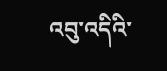འབུ་འདིའི་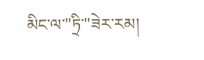མིང་ལ་"ཏྲི་"ཟེར་རམ།